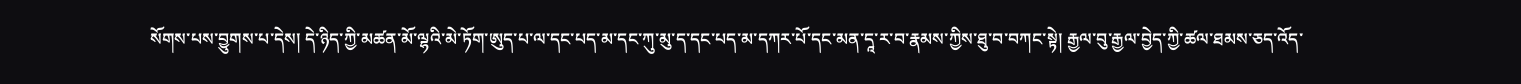སོགས་པས་བྱུགས་པ་དེས། དེ་ཉིད་ཀྱི་མཚན་མོ་ལྷའི་མེ་ཏོག་ཨུད་པ་ལ་དང་པད་མ་དང་ཀུ་མུ་ད་དང་པད་མ་དཀར་པོ་དང་མན་དཱ་ར་བ་རྣམས་ཀྱིས་ཐུ་བ་བཀང་སྟེ། རྒྱལ་བུ་རྒྱལ་བྱེད་ཀྱི་ཚལ་ཐམས་ཅད་འོད་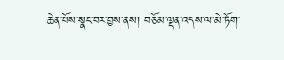ཆེན་པོས་སྣང་བར་བྱས་ནས། བཅོམ་ལྡན་འདས་ལ་མེ་ཏོག་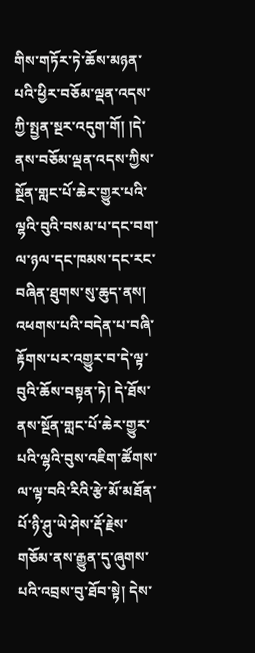གིས་གཏོར་ཏེ་ཆོས་མཉན་པའི་ཕྱིར་བཅོམ་ལྡན་འདས་ཀྱི་སྤྱན་སྔར་འདུག་གོ། །དེ་ནས་བཅོམ་ལྡན་འདས་ཀྱིས་སྔོན་གླང་པོ་ཆེར་གྱུར་པའི་ལྷའི་བུའི་བསམ་པ་དང་བག་ལ་ཉལ་དང་ཁམས་དང་རང་བཞིན་ཐུགས་སུ་ཆུད་ནས། འཕགས་པའི་བདེན་པ་བཞི་རྟོགས་པར་འགྱུར་བ་དེ་ལྟ་བུའི་ཆོས་བསྟན་ཏེ། དེ་ཐོས་ནས་སྔོན་གླང་པོ་ཆེར་གྱུར་པའི་ལྷའི་བུས་འཇིག་ཚོགས་ལ་ལྟ་བའི་རིའི་རྩེ་མོ་མཐོན་པོ་ཉི་ཤུ་ཡེ་ཤེས་རྡོ་རྗེས་གཅོམ་ནས་རྒྱུན་དུ་ཞུགས་པའི་འབྲས་བུ་ཐོབ་སྟེ། དེས་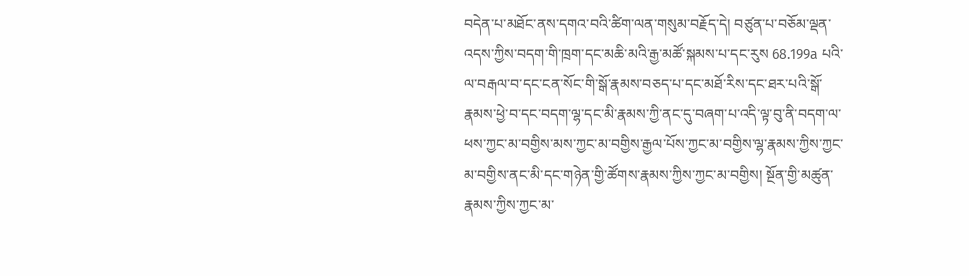བདེན་པ་མཐོང་ནས་དགའ་བའི་ཚིག་ལན་གསུམ་བརྗོད་དེ། བཙུན་པ་བཅོམ་ལྡན་འདས་ཀྱིས་བདག་གི་ཁྲག་དང་མཆི་མའི་རྒྱ་མཚོ་སྐམས་པ་དང་རུས 68.199a པའི་ལ་བརྒལ་བ་དང་ངན་སོང་གི་སྒོ་རྣམས་བཅད་པ་དང་མཐོ་རིས་དང་ཐར་པའི་སྒོ་རྣམས་ཕྱེ་བ་དང་བདག་ལྷ་དང་མི་རྣམས་ཀྱི་ནང་དུ་བཞག་པ་འདི་ལྟ་བུ་ནི་བདག་ལ་ཕས་ཀྱང་མ་བགྱིས་མས་ཀྱང་མ་བགྱིས་རྒྱལ་པོས་ཀྱང་མ་བགྱིས་ལྷ་རྣམས་ཀྱིས་ཀྱང་མ་བགྱིས་ནང་མི་དང་གཉེན་གྱི་ཚོགས་རྣམས་ཀྱིས་ཀྱང་མ་བགྱིས། སྔོན་གྱི་མཚུན་རྣམས་ཀྱིས་ཀྱང་མ་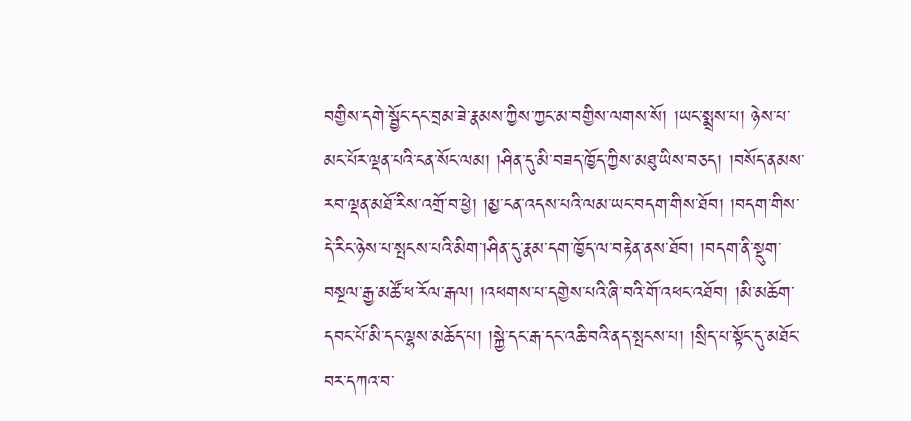བགྱིས་དགེ་སྦྱོང་དང་བྲམ་ཟེ་རྣམས་ཀྱིས་ཀྱང་མ་བགྱིས་ལགས་སོ། །ཡང་སྨྲས་པ། ཉེས་པ་མང་པོར་ལྡན་པའི་ངན་སོང་ལམ། །ཤིན་དུ་མི་བཟད་ཁྱོད་ཀྱིས་མཐུ་ཡིས་བཅད། །བསོད་ནམས་རབ་ལྡན་མཐོ་རིས་འགྲོ་བ་ཕྱེ། །མྱ་ངན་འདས་པའི་ལམ་ཡང་བདག་གིས་ཐོབ། །བདག་གིས་དེ་རིང་ཉེས་པ་སྤངས་པའི་མིག་།ཤིན་དུ་རྣམ་དག་ཁྱོད་ལ་བརྟེན་ནས་ཐོབ། །བདག་ནི་སྡུག་བསྔལ་རྒྱ་མཚོ་ཕ་རོལ་རྒལ། །འཕགས་པ་དགྱེས་པའི་ཞི་བའི་གོ་འཕང་འཐོབ། །མི་མཆོག་དབང་པོ་མི་དང་ལྷས་མཆོད་པ། །སྐྱེ་དང་རྒ་དང་འཆི་བའི་ནད་སྤངས་པ། །སྲིད་པ་སྟོང་དུ་མཐོང་བར་དཀའ་བ་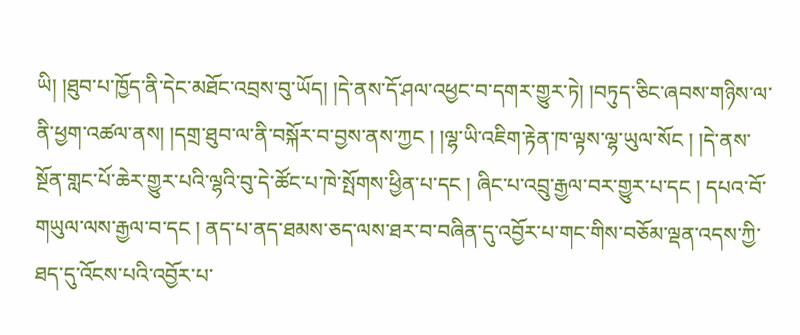ཡི། །ཐུབ་པ་ཁྱོད་ནི་དེང་མཐོང་འབྲས་བུ་ཡོད། །དེ་ནས་དོ་ཤལ་འཕྱང་བ་དགར་གྱུར་ཏེ། །བཏུད་ཅིང་ཞབས་གཉིས་ལ་ནི་ཕྱག་འཚལ་ནས། །དགྲ་ཐུབ་ལ་ནི་བསྐོར་བ་བྱས་ནས་ཀྱང ། །ལྷ་ཡི་འཇིག་རྟེན་ཁ་ལྟས་ལྷ་ཡུལ་སོང ། །དེ་ནས་སྔོན་གླང་པོ་ཆེར་གྱུར་པའི་ལྷའི་བུ་དེ་ཚོང་པ་ཁེ་སྤོགས་ཕྱིན་པ་དང ། ཞིང་པ་འབྲུ་རྒྱལ་བར་གྱུར་པ་དང ། དཔའ་བོ་གཡུལ་ལས་རྒྱལ་བ་དང ། ནད་པ་ནད་ཐམས་ཅད་ལས་ཐར་བ་བཞིན་དུ་འབྱོར་པ་གང་གིས་བཅོམ་ལྡན་འདས་ཀྱི་ཐད་དུ་འོངས་པའི་འབྱོར་པ་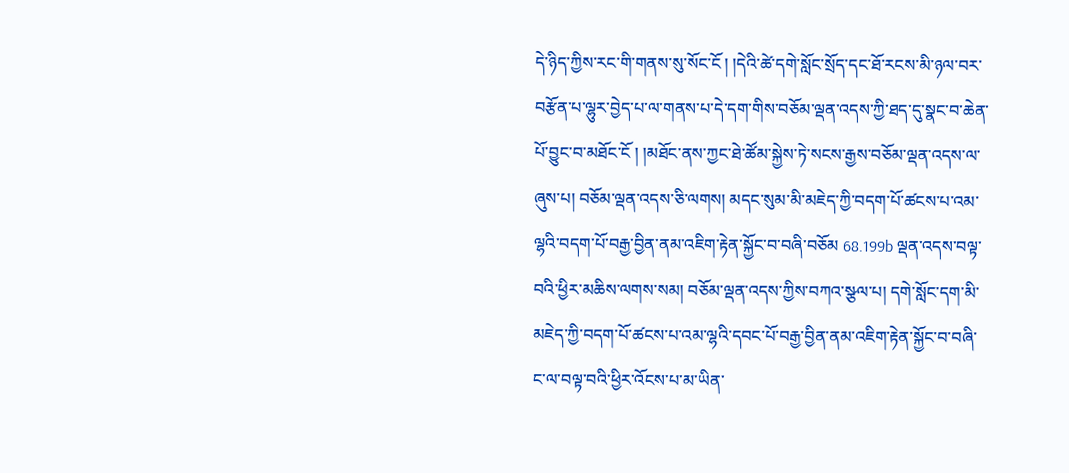དེ་ཉིད་ཀྱིས་རང་གི་གནས་སུ་སོང་ངོ ། །དེའི་ཚེ་དགེ་སློང་སྲོད་དང་ཐོ་རངས་མི་ཉལ་བར་བརྩོན་པ་ལྷུར་བྱེད་པ་ལ་གནས་པ་དེ་དག་གིས་བཅོམ་ལྡན་འདས་ཀྱི་ཐད་དུ་སྣང་བ་ཆེན་པོ་བྱུང་བ་མཐོང་ངོ ། །མཐོང་ནས་ཀྱང་ཐེ་ཚོམ་སྐྱེས་ཏེ་སངས་རྒྱས་བཅོམ་ལྡན་འདས་ལ་ཞུས་པ། བཅོམ་ལྡན་འདས་ཅི་ལགས། མདང་སུམ་མི་མཇེད་ཀྱི་བདག་པོ་ཚངས་པ་འམ་ལྷའི་བདག་པོ་བརྒྱ་བྱིན་ནམ་འཇིག་རྟེན་སྐྱོང་བ་བཞི་བཅོམ 68.199b ལྡན་འདས་བལྟ་བའི་ཕྱིར་མཆིས་ལགས་སམ། བཅོམ་ལྡན་འདས་ཀྱིས་བཀའ་སྩལ་པ། དགེ་སློང་དག་མི་མཇེད་ཀྱི་བདག་པོ་ཚངས་པ་འམ་ལྷའི་དབང་པོ་བརྒྱ་བྱིན་ནམ་འཇིག་རྟེན་སྐྱོང་བ་བཞི་ང་ལ་བལྟ་བའི་ཕྱིར་འོངས་པ་མ་ཡིན་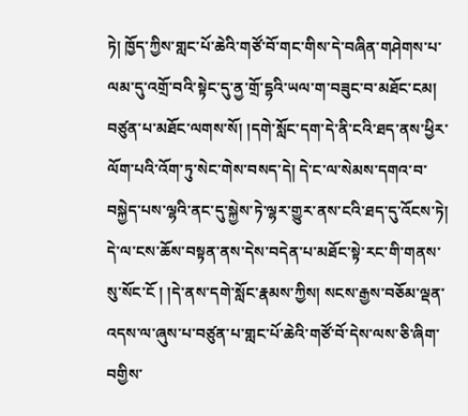ཏེ། ཁྱོད་ཀྱིས་གླང་པོ་ཆེའི་གཙོ་བོ་གང་གིས་དེ་བཞིན་གཤེགས་པ་ལམ་དུ་འགྲོ་བའི་སྟེང་དུ་ནྱ་གྲོ་དྷའི་ཡལ་ག་བཟུང་བ་མཐོང་ངམ། བཙུན་པ་མཐོང་ལགས་སོ། །དགེ་སློང་དག་དེ་ནི་ངའི་ཐད་ནས་ཕྱིར་ལོག་པའི་འོག་ཏུ་སེང་གེས་བསད་དེ། དེ་ང་ལ་སེམས་དགའ་བ་བསྐྱེད་པས་ལྷའི་ནང་དུ་སྐྱེས་ཏེ་ལྷར་གྱུར་ནས་ངའི་ཐད་དུ་འོངས་ཏེ། དེ་ལ་ངས་ཆོས་བསྟན་ནས་དེས་བདེན་པ་མཐོང་སྟེ་རང་གི་གནས་སུ་སོང་ངོ ། །དེ་ནས་དགེ་སློང་རྣམས་ཀྱིས། སངས་རྒྱས་བཅོམ་ལྡན་འདས་ལ་ཞུས་པ་བཙུན་པ་གླང་པོ་ཆེའི་གཙོ་བོ་དེས་ལས་ཅི་ཞིག་བགྱིས་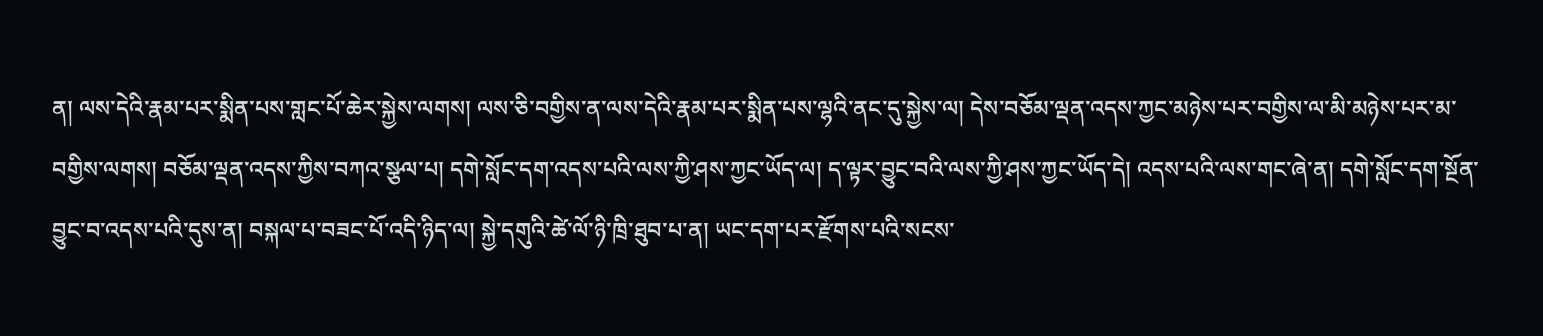ན། ལས་དེའི་རྣམ་པར་སྨིན་པས་གླང་པོ་ཆེར་སྐྱེས་ལགས། ལས་ཅི་བགྱིས་ན་ལས་དེའི་རྣམ་པར་སྨིན་པས་ལྷའི་ནང་དུ་སྐྱེས་ལ། དེས་བཅོམ་ལྡན་འདས་ཀྱང་མཉེས་པར་བགྱིས་ལ་མི་མཉེས་པར་མ་བགྱིས་ལགས། བཅོམ་ལྡན་འདས་ཀྱིས་བཀའ་སྩལ་པ། དགེ་སློང་དག་འདས་པའི་ལས་ཀྱི་ཤས་ཀྱང་ཡོད་ལ། ད་ལྟར་བྱུང་བའི་ལས་ཀྱི་ཤས་ཀྱང་ཡོད་དེ། འདས་པའི་ལས་གང་ཞེ་ན། དགེ་སློང་དག་སྔོན་བྱུང་བ་འདས་པའི་དུས་ན། བསྐལ་པ་བཟང་པོ་འདི་ཉིད་ལ། སྐྱེ་དགུའི་ཚེ་ལོ་ཉི་ཁྲི་ཐུབ་པ་ན། ཡང་དག་པར་རྫོགས་པའི་སངས་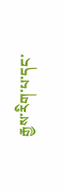རྒྱས་རིག་པ་དང་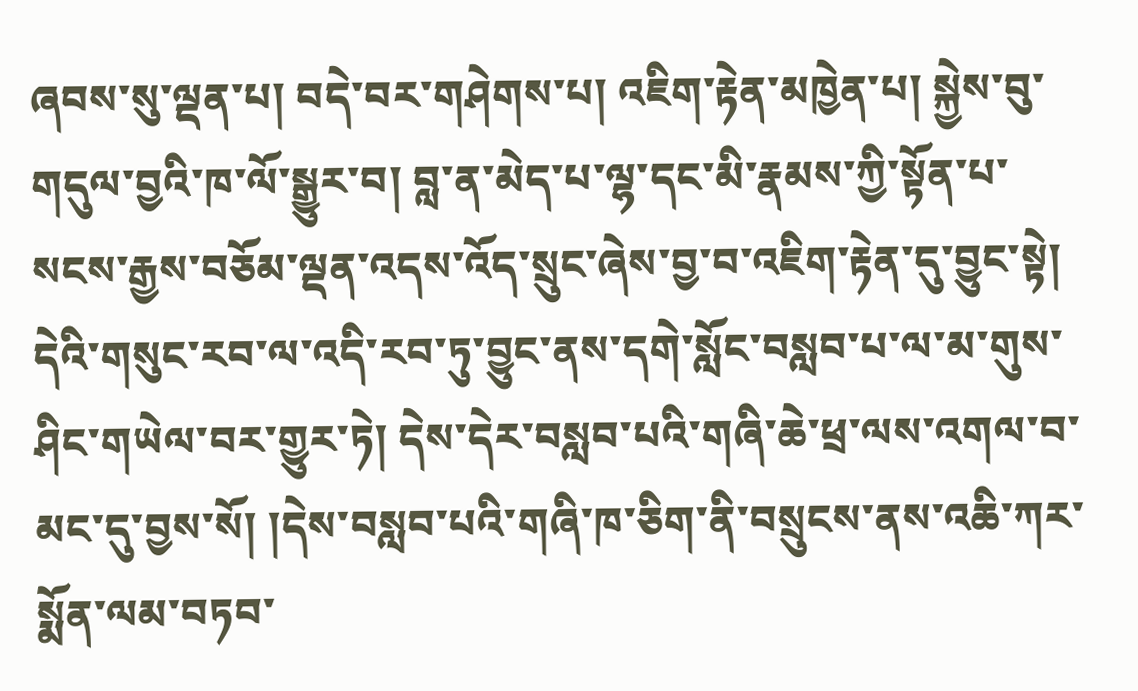ཞབས་སུ་ལྡན་པ། བདེ་བར་གཤེགས་པ། འཇིག་རྟེན་མཁྱེན་པ། སྐྱེས་བུ་གདུལ་བྱའི་ཁ་ལོ་སྒྱུར་བ། བླ་ན་མེད་པ་ལྷ་དང་མི་རྣམས་ཀྱི་སྟོན་པ་སངས་རྒྱས་བཅོམ་ལྡན་འདས་འོད་སྲུང་ཞེས་བྱ་བ་འཇིག་རྟེན་དུ་བྱུང་སྟེ། དེའི་གསུང་རབ་ལ་འདི་རབ་ཏུ་བྱུང་ནས་དགེ་སློང་བསླབ་པ་ལ་མ་གུས་ཤིང་གཡེལ་བར་གྱུར་ཏེ། དེས་དེར་བསླབ་པའི་གཞི་ཆེ་ཕྲ་ལས་འགལ་བ་མང་དུ་བྱས་སོ། །དེས་བསླབ་པའི་གཞི་ཁ་ཅིག་ནི་བསྲུངས་ནས་འཆི་ཀར་སྨོན་ལམ་བཏབ་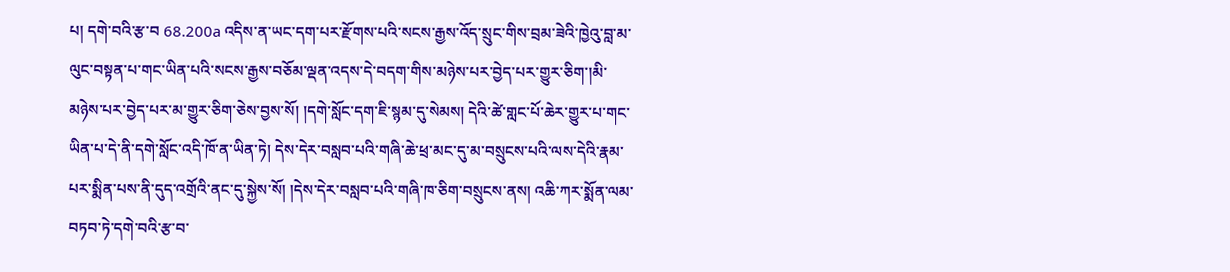པ། དགེ་བའི་རྩ་བ 68.200a འདིས་ན་ཡང་དག་པར་རྫོགས་པའི་སངས་རྒྱས་འོད་སྲུང་གིས་བྲམ་ཟེའི་ཁྱེའུ་བླ་མ་ལུང་བསྟན་པ་གང་ཡིན་པའི་སངས་རྒྱས་བཅོམ་ལྡན་འདས་དེ་བདག་གིས་མཉེས་པར་བྱེད་པར་གྱུར་ཅིག་།མི་མཉེས་པར་བྱེད་པར་མ་གྱུར་ཅིག་ཅེས་བྱས་སོ། །དགེ་སློང་དག་ཇི་སྙམ་དུ་སེམས། དེའི་ཚེ་གླང་པོ་ཆེར་གྱུར་པ་གང་ཡིན་པ་དེ་ནི་དགེ་སློང་འདི་ཁོ་ན་ཡིན་ཏེ། དེས་དེར་བསླབ་པའི་གཞི་ཆེ་ཕྲ་མང་དུ་མ་བསྲུངས་པའི་ལས་དེའི་རྣམ་པར་སྨིན་པས་ནི་དུད་འགྲོའི་ནང་དུ་སྐྱེས་སོ། །དེས་དེར་བསླབ་པའི་གཞི་ཁ་ཅིག་བསྲུངས་ནས། འཆི་ཀར་སྨོན་ལམ་བཏབ་ཏེ་དགེ་བའི་རྩ་བ་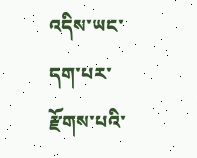འདིས་ཡང་དག་པར་རྫོགས་པའི་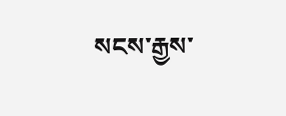སངས་རྒྱས་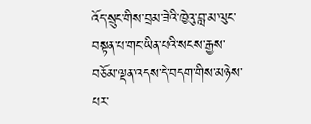འོད་སྲུང་གིས་བྲམ་ཟེའི་ཁྱེའུ་བླ་མ་ལུང་བསྟན་པ་གང་ཡིན་པའི་སངས་རྒྱས་བཅོམ་ལྡན་འདས་དེ་བདག་གིས་མཉེས་པར་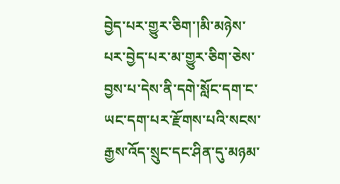བྱེད་པར་གྱུར་ཅིག་།མི་མཉེས་པར་བྱེད་པར་མ་གྱུར་ཅིག་ཅེས་བྱས་པ་དེས་ནི་དགེ་སློང་དག་ང་ཡང་དག་པར་རྫོགས་པའི་སངས་རྒྱས་འོད་སྲུང་དང་ཤིན་དུ་མཉམ་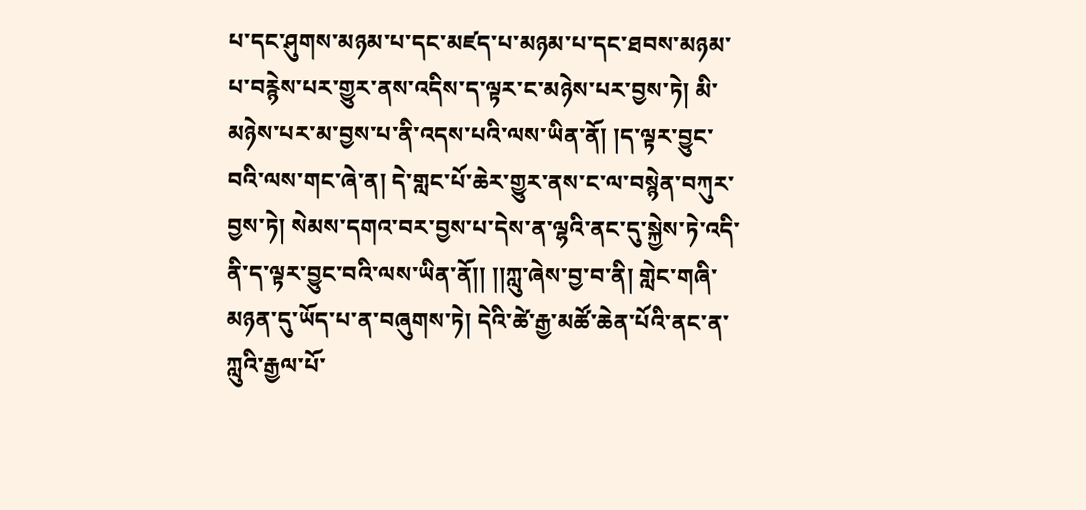པ་དང་ཤུགས་མཉམ་པ་དང་མཛད་པ་མཉམ་པ་དང་ཐབས་མཉམ་པ་བརྙེས་པར་གྱུར་ནས་འདིས་ད་ལྟར་ང་མཉེས་པར་བྱས་ཏེ། མི་མཉེས་པར་མ་བྱས་པ་ནི་འདས་པའི་ལས་ཡིན་ནོ། །ད་ལྟར་བྱུང་བའི་ལས་གང་ཞེ་ན། དེ་གླང་པོ་ཆེར་གྱུར་ནས་ང་ལ་བསྙེན་བཀུར་བྱས་ཏེ། སེམས་དགའ་བར་བྱས་པ་དེས་ན་ལྷའི་ནང་དུ་སྐྱེས་ཏེ་འདི་ནི་ད་ལྟར་བྱུང་བའི་ལས་ཡིན་ནོ།། །།ཀླུ་ཞེས་བྱ་བ་ནི། གླེང་གཞི་མཉན་དུ་ཡོད་པ་ན་བཞུགས་ཏེ། དེའི་ཚེ་རྒྱ་མཚོ་ཆེན་པོའི་ནང་ན་ཀླུའི་རྒྱལ་པོ་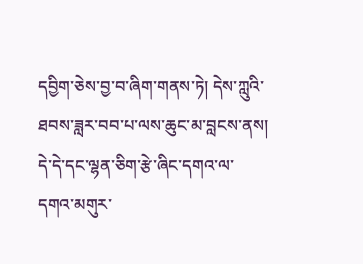དབྱིག་ཅེས་བྱ་བ་ཞིག་གནས་ཏེ། དེས་ཀླུའི་ཐབས་ཟླར་བབ་པ་ལས་ཆུང་མ་བླངས་ནས། དེ་དེ་དང་ལྷན་ཅིག་རྩེ་ཞིང་དགའ་ལ་དགའ་མགུར་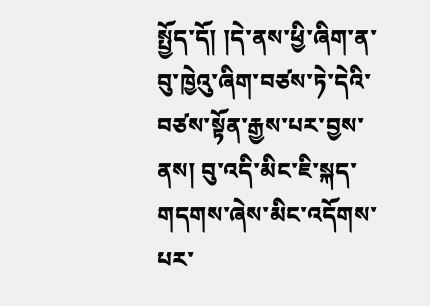སྤྱོད་དོ། །དེ་ནས་ཕྱི་ཞིག་ན་བུ་ཁྱེའུ་ཞིག་བཙས་ཏེ་དེའི་བཙས་སྟོན་རྒྱས་པར་བྱས་ནས། བུ་འདི་མིང་ཇི་སྐད་གདགས་ཞེས་མིང་འདོགས་པར་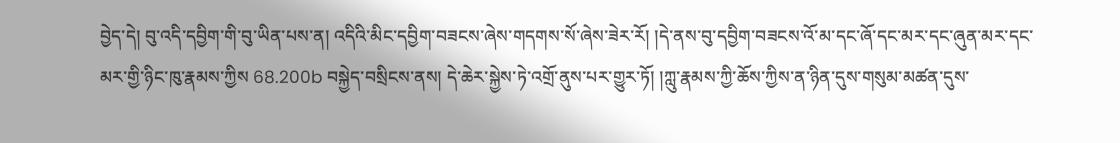བྱེད་དེ། བུ་འདི་དབྱིག་གི་བུ་ཡིན་པས་ན། འདིའི་མིང་དབྱིག་བཟངས་ཞེས་གདགས་སོ་ཞེས་ཟེར་རོ། །དེ་ནས་བུ་དབྱིག་བཟངས་འོ་མ་དང་ཞོ་དང་མར་དང་ཞུན་མར་དང་མར་གྱི་ཉིང་ཁུ་རྣམས་ཀྱིས 68.200b བསྐྱེད་བསྲིངས་ནས། དེ་ཆེར་སྐྱེས་ཏེ་འགྲོ་ནུས་པར་གྱུར་ཏོ། །ཀླུ་རྣམས་ཀྱི་ཆོས་ཀྱིས་ན་ཉིན་དུས་གསུམ་མཚན་དུས་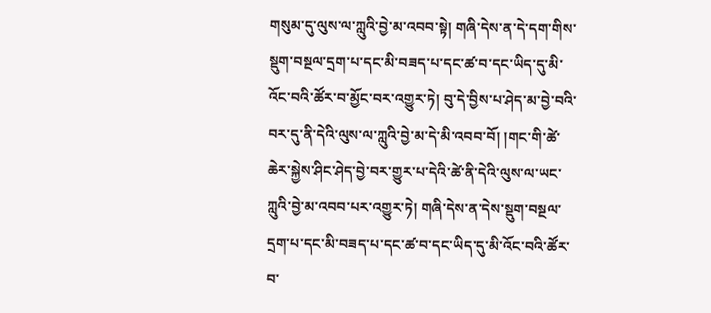གསུམ་དུ་ལུས་ལ་ཀླུའི་བྱེ་མ་འབབ་སྟེ། གཞི་དེས་ན་དེ་དག་གིས་སྡུག་བསྔལ་དྲག་པ་དང་མི་བཟད་པ་དང་ཚ་བ་དང་ཡིད་དུ་མི་འོང་བའི་ཚོར་བ་མྱོང་བར་འགྱུར་ཏེ། བུ་དེ་བྱིས་པ་ཤེད་མ་བྱེ་བའི་བར་དུ་ནི་དེའི་ལུས་ལ་ཀླུའི་བྱེ་མ་དེ་མི་འབབ་བོ། །གང་གི་ཚེ་ཆེར་སྐྱེས་ཤིང་ཤེད་བྱེ་བར་གྱུར་པ་དེའི་ཚེ་ནི་དེའི་ལུས་ལ་ཡང་ཀླུའི་བྱེ་མ་འབབ་པར་འགྱུར་ཏེ། གཞི་དེས་ན་དེས་སྡུག་བསྔལ་དྲག་པ་དང་མི་བཟད་པ་དང་ཚ་བ་དང་ཡིད་དུ་མི་འོང་བའི་ཚོར་བ་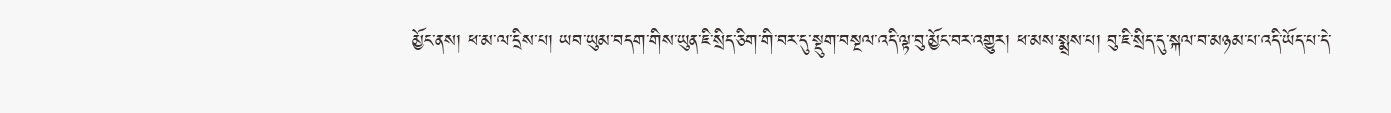མྱོང་ནས། ཕ་མ་ལ་དྲིས་པ། ཡབ་ཡུམ་བདག་གིས་ཡུན་ཇི་སྲིད་ཅིག་གི་བར་དུ་སྡུག་བསྔལ་འདི་ལྟ་བུ་མྱོང་བར་འགྱུར། ཕ་མས་སྨྲས་པ། བུ་ཇི་སྲིད་དུ་སྐལ་བ་མཉམ་པ་འདི་ཡོད་པ་དེ་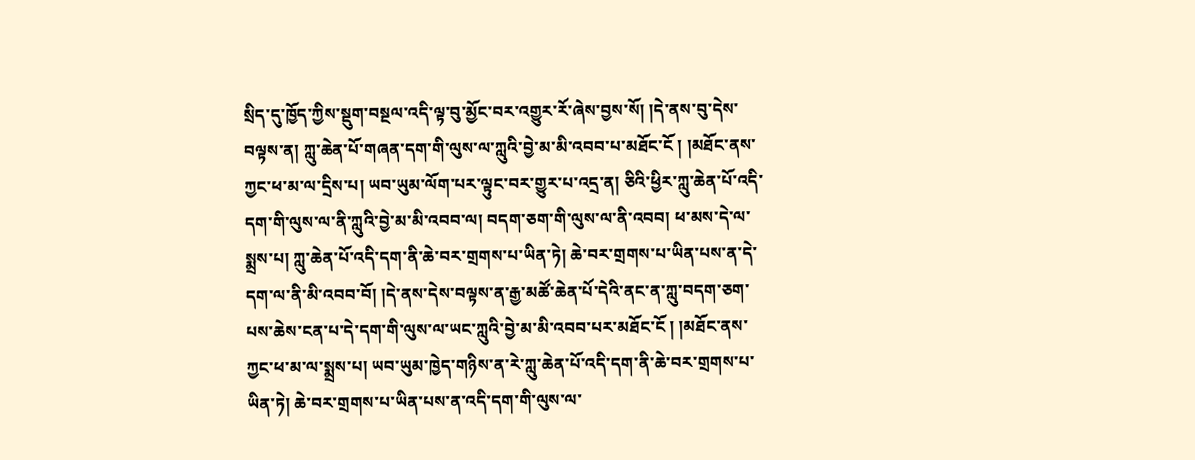སྲིད་དུ་ཁྱོད་ཀྱིས་སྡུག་བསྔལ་འདི་ལྟ་བུ་མྱོང་བར་འགྱུར་རོ་ཞེས་བྱས་སོ། །དེ་ནས་བུ་དེས་བལྟས་ན། ཀླུ་ཆེན་པོ་གཞན་དག་གི་ལུས་ལ་ཀླུའི་བྱེ་མ་མི་འབབ་པ་མཐོང་ངོ ། །མཐོང་ནས་ཀྱང་ཕ་མ་ལ་དྲིས་པ། ཡབ་ཡུམ་ལོག་པར་ལྟུང་བར་གྱུར་པ་འདྲ་ན། ཅིའི་ཕྱིར་ཀླུ་ཆེན་པོ་འདི་དག་གི་ལུས་ལ་ནི་ཀླུའི་བྱེ་མ་མི་འབབ་ལ། བདག་ཅག་གི་ལུས་ལ་ནི་འབབ། ཕ་མས་དེ་ལ་སྨྲས་པ། ཀླུ་ཆེན་པོ་འདི་དག་ནི་ཆེ་བར་གྲགས་པ་ཡིན་ཏེ། ཆེ་བར་གྲགས་པ་ཡིན་པས་ན་དེ་དག་ལ་ནི་མི་འབབ་བོ། །དེ་ནས་དེས་བལྟས་ན་རྒྱ་མཚོ་ཆེན་པོ་དེའི་ནང་ན་ཀླུ་བདག་ཅག་པས་ཆེས་ངན་པ་དེ་དག་གི་ལུས་ལ་ཡང་ཀླུའི་བྱེ་མ་མི་འབབ་པར་མཐོང་ངོ ། །མཐོང་ནས་ཀྱང་ཕ་མ་ལ་སྨྲས་པ། ཡབ་ཡུམ་ཁྱེད་གཉིས་ན་རེ་ཀླུ་ཆེན་པོ་འདི་དག་ནི་ཆེ་བར་གྲགས་པ་ཡིན་ཏེ། ཆེ་བར་གྲགས་པ་ཡིན་པས་ན་འདི་དག་གི་ལུས་ལ་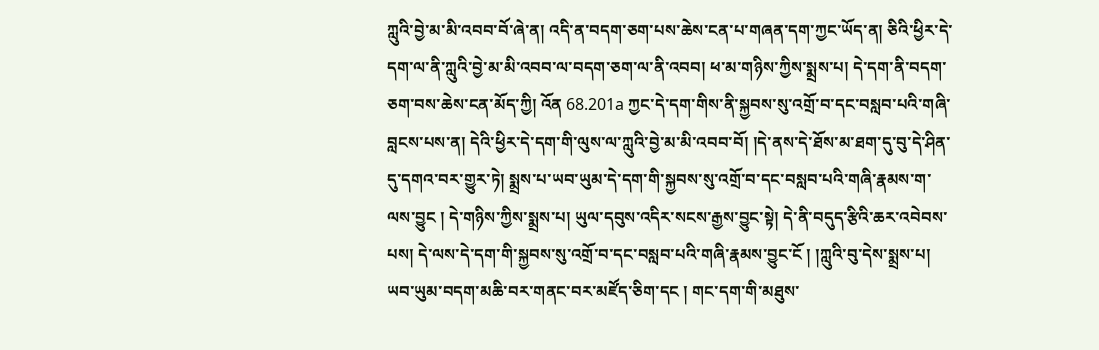ཀླུའི་བྱེ་མ་མི་འབབ་བོ་ཞེ་ན། འདི་ན་བདག་ཅག་པས་ཆེས་ངན་པ་གཞན་དག་ཀྱང་ཡོད་ན། ཅིའི་ཕྱིར་དེ་དག་ལ་ནི་ཀླུའི་བྱེ་མ་མི་འབབ་ལ་བདག་ཅག་ལ་ནི་འབབ། ཕ་མ་གཉིས་ཀྱིས་སྨྲས་པ། དེ་དག་ནི་བདག་ཅག་བས་ཆེས་ངན་མོད་ཀྱི། འོན 68.201a ཀྱང་དེ་དག་གིས་ནི་སྐྱབས་སུ་འགྲོ་བ་དང་བསླབ་པའི་གཞི་བླངས་པས་ན། དེའི་ཕྱིར་དེ་དག་གི་ལུས་ལ་ཀླུའི་བྱེ་མ་མི་འབབ་བོ། །དེ་ནས་དེ་ཐོས་མ་ཐག་དུ་བུ་དེ་ཤིན་དུ་དགའ་བར་གྱུར་ཏེ། སྨྲས་པ་ཡབ་ཡུམ་དེ་དག་གི་སྐྱབས་སུ་འགྲོ་བ་དང་བསླབ་པའི་གཞི་རྣམས་ག་ལས་བྱུང ། དེ་གཉིས་ཀྱིས་སྨྲས་པ། ཡུལ་དབུས་འདིར་སངས་རྒྱས་བྱུང་སྟེ། དེ་ནི་བདུད་རྩིའི་ཆར་འབེབས་པས། དེ་ལས་དེ་དག་གི་སྐྱབས་སུ་འགྲོ་བ་དང་བསླབ་པའི་གཞི་རྣམས་བྱུང་ངོ ། །ཀླུའི་བུ་དེས་སྨྲས་པ། ཡབ་ཡུམ་བདག་མཆི་བར་གནང་བར་མཛོད་ཅིག་དང ། གང་དག་གི་མཐུས་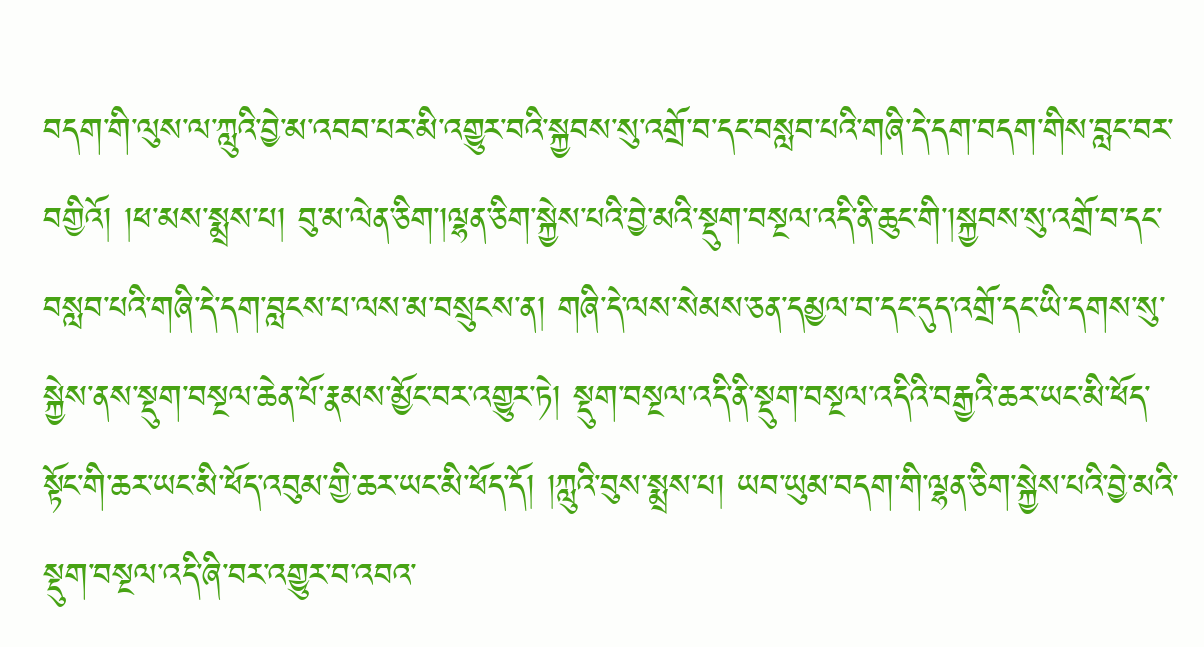བདག་གི་ལུས་ལ་ཀླུའི་བྱེ་མ་འབབ་པར་མི་འགྱུར་བའི་སྐྱབས་སུ་འགྲོ་བ་དང་བསླབ་པའི་གཞི་དེ་དག་བདག་གིས་བླང་བར་བགྱིའོ། །ཕ་མས་སྨྲས་པ། བུ་མ་ལེན་ཅིག་།ལྷན་ཅིག་སྐྱེས་པའི་བྱེ་མའི་སྡུག་བསྔལ་འདི་ནི་ཆུང་གི་།སྐྱབས་སུ་འགྲོ་བ་དང་བསླབ་པའི་གཞི་དེ་དག་བླངས་པ་ལས་མ་བསྲུངས་ན། གཞི་དེ་ལས་སེམས་ཅན་དམྱལ་བ་དང་དུད་འགྲོ་དང་ཡི་དགས་སུ་སྐྱེས་ནས་སྡུག་བསྔལ་ཆེན་པོ་རྣམས་མྱོང་བར་འགྱུར་ཏེ། སྡུག་བསྔལ་འདི་ནི་སྡུག་བསྔལ་འདིའི་བརྒྱའི་ཆར་ཡང་མི་ཕོད་སྟོང་གི་ཆར་ཡང་མི་ཕོད་འབུམ་གྱི་ཆར་ཡང་མི་ཕོད་དོ། །ཀླུའི་བུས་སྨྲས་པ། ཡབ་ཡུམ་བདག་གི་ལྷན་ཅིག་སྐྱེས་པའི་བྱེ་མའི་སྡུག་བསྔལ་འདི་ཞི་བར་འགྱུར་བ་འབའ་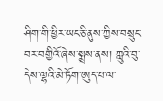ཤིག་གི་ཕྱིར་ཡང་ཅི་ནུས་ཀྱིས་བསྲུང་བར་བགྱིའོ་ཞེས་སྨྲས་ནས། ཀླུའི་བུ་དེས་ལྷའི་མེ་ཏོག་ཨུད་པ་ལ་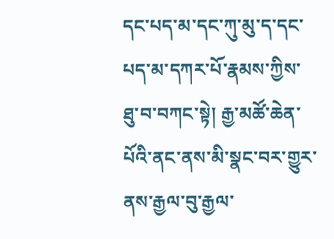དང་པད་མ་དང་ཀུ་མུ་ད་དང་པད་མ་དཀར་པོ་རྣམས་ཀྱིས་ཐུ་བ་བཀང་སྟེ། རྒྱ་མཚོ་ཆེན་པོའི་ནང་ནས་མི་སྣང་བར་གྱུར་ནས་རྒྱལ་བུ་རྒྱལ་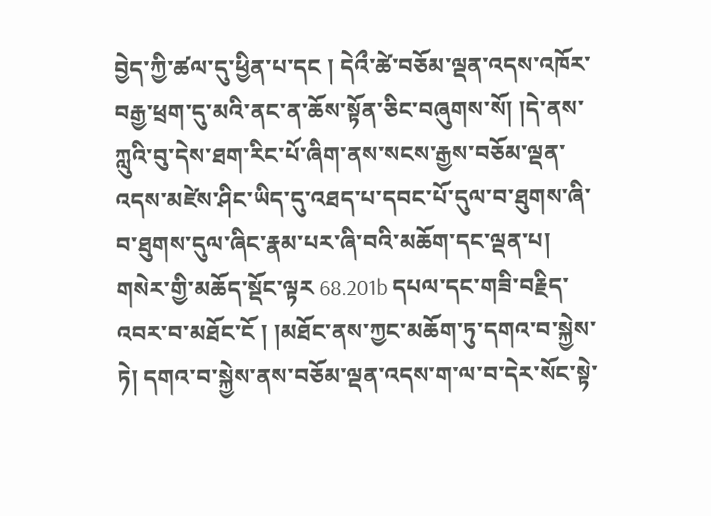བྱེད་ཀྱི་ཚལ་དུ་ཕྱིན་པ་དང ། དེའྀ་ཚེ་བཅོམ་ལྡན་འདས་འཁོར་བརྒྱ་ཕྲག་དུ་མའི་ནང་ན་ཆོས་སྟོན་ཅིང་བཞུགས་སོ། །དེ་ནས་ཀླུའི་བུ་དེས་ཐག་རིང་པོ་ཞིག་ནས་སངས་རྒྱས་བཅོམ་ལྡན་འདས་མཛེས་ཤིང་ཡིད་དུ་འཐད་པ་དབང་པོ་དུལ་བ་ཐུགས་ཞི་བ་ཐུགས་དུལ་ཞིང་རྣམ་པར་ཞི་བའི་མཆོག་དང་ལྡན་པ། གསེར་གྱི་མཆོད་སྡོང་ལྟར 68.201b དཔལ་དང་གཟི་བརྗིད་འབར་བ་མཐོང་ངོ ། །མཐོང་ནས་ཀྱང་མཆོག་ཏུ་དགའ་བ་སྐྱེས་ཏེ། དགའ་བ་སྐྱེས་ནས་བཅོམ་ལྡན་འདས་ག་ལ་བ་དེར་སོང་སྟེ་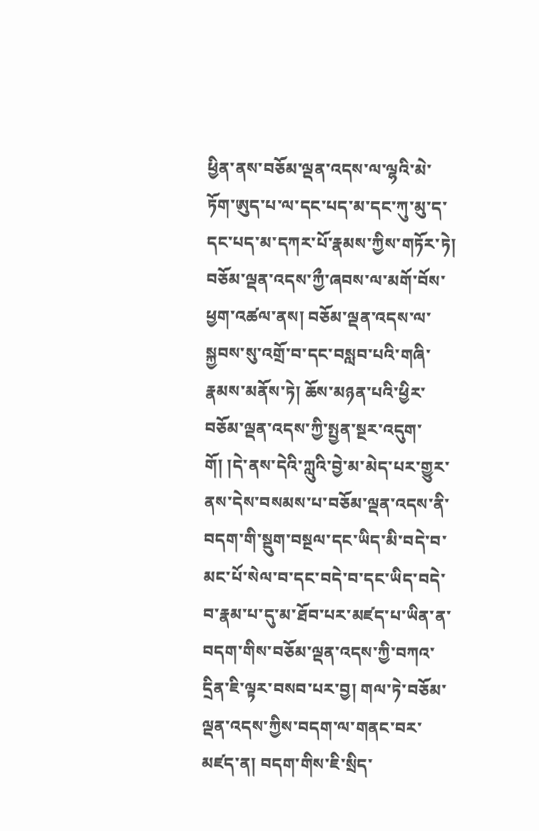ཕྱིན་ནས་བཅོམ་ལྡན་འདས་ལ་ལྷའི་མེ་ཏོག་ཨུད་པ་ལ་དང་པད་མ་དང་ཀུ་མུ་ད་དང་པད་མ་དཀར་པོ་རྣམས་ཀྱིས་གཏོར་ཏེ། བཅོམ་ལྡན་འདས་ཀྱྀ་ཞབས་ལ་མགོ་བོས་ཕྱག་འཚལ་ནས། བཅོམ་ལྡན་འདས་ལ་སྐྱབས་སུ་འགྲོ་བ་དང་བསླབ་པའི་གཞི་རྣམས་མནོས་ཏེ། ཆོས་མཉན་པའི་ཕྱིར་བཅོམ་ལྡན་འདས་ཀྱི་སྤྱན་སྔར་འདུག་གོ། །དེ་ནས་དེའི་ཀླུའི་བྱེ་མ་མེད་པར་གྱུར་ནས་དེས་བསམས་པ་བཅོམ་ལྡན་འདས་ནི་བདག་གི་སྡུག་བསྔལ་དང་ཡིད་མི་བདེ་བ་མང་པོ་སེལ་བ་དང་བདེ་བ་དང་ཡིད་བདེ་བ་རྣམ་པ་དུ་མ་ཐོབ་པར་མཛད་པ་ཡིན་ན་བདག་གིས་བཅོམ་ལྡན་འདས་ཀྱི་བཀའ་དྲིན་ཇི་ལྟར་བསབ་པར་བྱ། གལ་ཏེ་བཅོམ་ལྡན་འདས་ཀྱིས་བདག་ལ་གནང་བར་མཛད་ན། བདག་གིས་ཇི་སྲིད་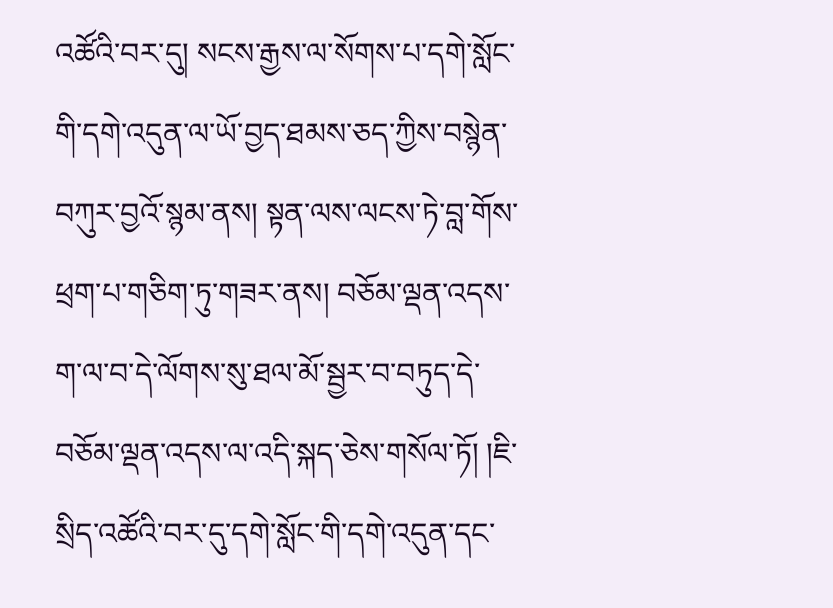འཚོའི་བར་དུ། སངས་རྒྱས་ལ་སོགས་པ་དགེ་སློང་གི་དགེ་འདུན་ལ་ཡོ་བྱད་ཐམས་ཅད་ཀྱིས་བསྙེན་བཀུར་བྱའོ་སྙམ་ནས། སྟན་ལས་ལངས་ཏེ་བླ་གོས་ཕྲག་པ་གཅིག་ཏུ་གཟར་ནས། བཅོམ་ལྡན་འདས་ག་ལ་བ་དེ་ལོགས་སུ་ཐལ་མོ་སྦྱར་བ་བཏུད་དེ་བཅོམ་ལྡན་འདས་ལ་འདི་སྐད་ཅེས་གསོལ་ཏོ། །ཇི་སྲིད་འཚོའི་བར་དུ་དགེ་སློང་གི་དགེ་འདུན་དང་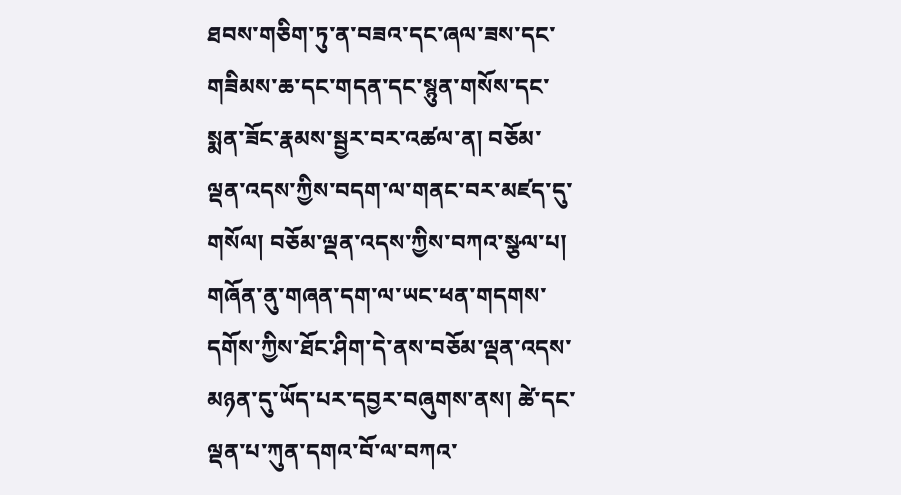ཐབས་གཅིག་ཏུ་ན་བཟའ་དང་ཞལ་ཟས་དང་གཟིམས་ཆ་དང་གདན་དང་སྙུན་གསོས་དང་སྨན་ཟོང་རྣམས་སྦྱར་བར་འཚལ་ན། བཅོམ་ལྡན་འདས་ཀྱིས་བདག་ལ་གནང་བར་མཛད་དུ་གསོལ། བཅོམ་ལྡན་འདས་ཀྱིས་བཀའ་སྩལ་པ། གཞོན་ནུ་གཞན་དག་ལ་ཡང་ཕན་གདགས་དགོས་ཀྱིས་ཐོང་ཤིག་དེ་ནས་བཅོམ་ལྡན་འདས་མཉན་དུ་ཡོད་པར་དབྱར་བཞུགས་ནས། ཚེ་དང་ལྡན་པ་ཀུན་དགའ་བོ་ལ་བཀའ་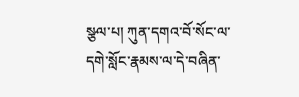སྩལ་པ། ཀུན་དགའ་བོ་སོང་ལ་དགེ་སློང་རྣམས་ལ་དེ་བཞིན་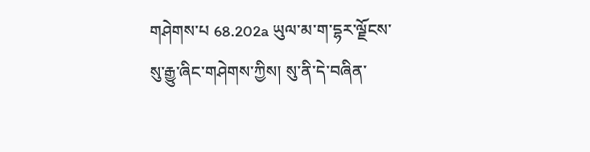གཤེགས་པ 68.202a ཡུལ་མ་ག་དྷར་ལྗོངས་སུ་རྒྱུ་ཞིང་གཤེགས་ཀྱིས། སུ་ནི་དེ་བཞིན་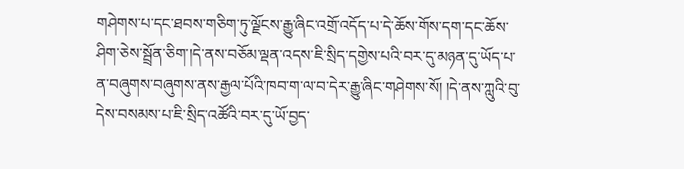གཤེགས་པ་དང་ཐབས་གཅིག་ཏུ་ལྗོངས་རྒྱུ་ཞིང་འགྲོ་འདོད་པ་དེ་ཆོས་གོས་དག་དང་ཆོས་ཤིག་ཅེས་སྦྲོན་ཅིག་།དེ་ནས་བཅོམ་ལྡན་འདས་ཇི་སྲིད་དགྱེས་པའི་བར་དུ་མཉན་དུ་ཡོད་པ་ན་བཞུགས་བཞུགས་ནས་རྒྱལ་པོའི་ཁབ་ག་ལ་བ་དེར་རྒྱུ་ཞིང་གཤེགས་སོ། །དེ་ནས་ཀླུའི་བུ་དེས་བསམས་པ་ཇི་སྲིད་འཚོའི་བར་དུ་ཡོ་བྱད་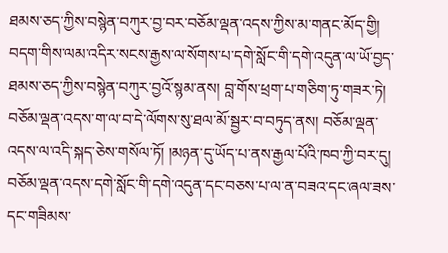ཐམས་ཅད་ཀྱིས་བསྙེན་བཀུར་བྱ་བར་བཅོམ་ལྡན་འདས་ཀྱིས་མ་གནང་མོད་གྱི། བདག་གིས་ལམ་འདིར་སངས་རྒྱས་ལ་སོགས་པ་དགེ་སློང་གི་དགེ་འདུན་ལ་ཡོ་བྱད་ཐམས་ཅད་ཀྱིས་བསྙེན་བཀུར་བྱའོ་སྙམ་ནས། བླ་གོས་ཕྲག་པ་གཅིག་ཏུ་གཟར་ཏེ། བཅོམ་ལྡན་འདས་ག་ལ་བ་དེ་ལོགས་སུ་ཐལ་མོ་སྦྱར་བ་བཏུད་ནས། བཅོམ་ལྡན་འདས་ལ་འདི་སྐད་ཅེས་གསོལ་ཏོ། །མཉན་དུ་ཡོད་པ་ནས་རྒྱལ་པོའི་ཁབ་ཀྱི་བར་དུ། བཅོམ་ལྡན་འདས་དགེ་སློང་གི་དགེ་འདུན་དང་བཅས་པ་ལ་ན་བཟའ་དང་ཞལ་ཟས་དང་གཟིམས་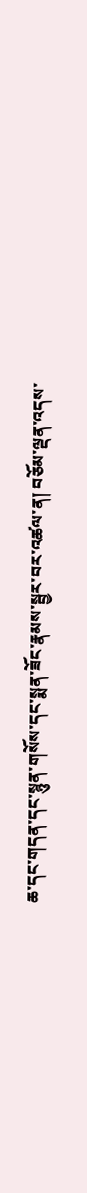ཆ་དང་གདན་དང་སྙུན་གསོས་དང་སྨན་ཟོང་རྣམས་སྦྱར་བར་འཚལ་ན། བཅོམ་ལྡན་འདས་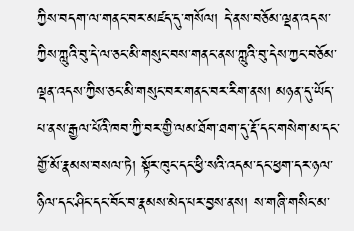ཀྱིས་བདག་ལ་གནང་བར་མཛད་དུ་གསོལ། དེ་ནས་བཅོམ་ལྡན་འདས་ཀྱིས་ཀླུའི་བུ་དེ་ལ་ཅང་མི་གསུང་བས་གནང་ནས་ཀླུའི་བུ་དེས་ཀྱང་བཅོམ་ལྡན་འདས་ཀྱིས་ཅང་མི་གསུང་བར་གནང་བར་རིག་ནས། མཉན་དུ་ཡོད་པ་ནས་རྒྱལ་པོའི་ཁབ་ཀྱི་བར་གྱི་ལམ་ཐོག་ཐག་དུ་རྡོ་དང་གསེག་མ་དང་གྱོ་མོ་རྣམས་བསལ་ཏེ། སྟོར་ཁུང་དང་ཕྱི་སའི་འདམ་དང་ཕྱག་དར་ཉལ་ཉིལ་དང་ཤིང་དང་བོང་བ་རྣམས་མེད་པར་བྱས་ནས། ས་གཞི་གསིང་མ་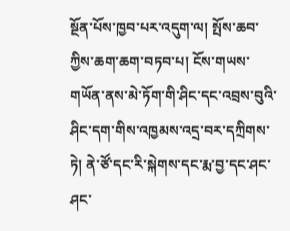སྔོན་པོས་ཁྱབ་པར་འདུག་ལ། སྤོས་ཆབ་ཀྱིས་ཆག་ཆག་བཏབ་པ། ངོས་གཡས་གཡོན་ནས་མེ་ཏོག་གི་ཤིང་དང་འབྲས་བུའི་ཤིང་དག་གིས་འཁྱམས་འདྲ་བར་དཀྲིགས་ཏེ། ནེ་ཙོ་དང་རི་སྐེགས་དང་རྨ་བྱ་དང་ཤང་ཤང་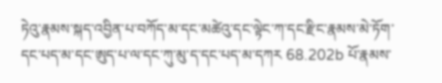ཏེའུ་རྣམས་སྐད་འབྱིན་པ་བཀོད་མ་དང་མཚེའུ་དང་ལྟེང་ཀ་དང་རྫིང་རྣམས་མེ་ཏོག་དང་པད་མ་དང་ཨུད་པ་ལ་དང་ཀུ་མུ་ད་དང་པད་མ་དཀར 68.202b པོ་རྣམས་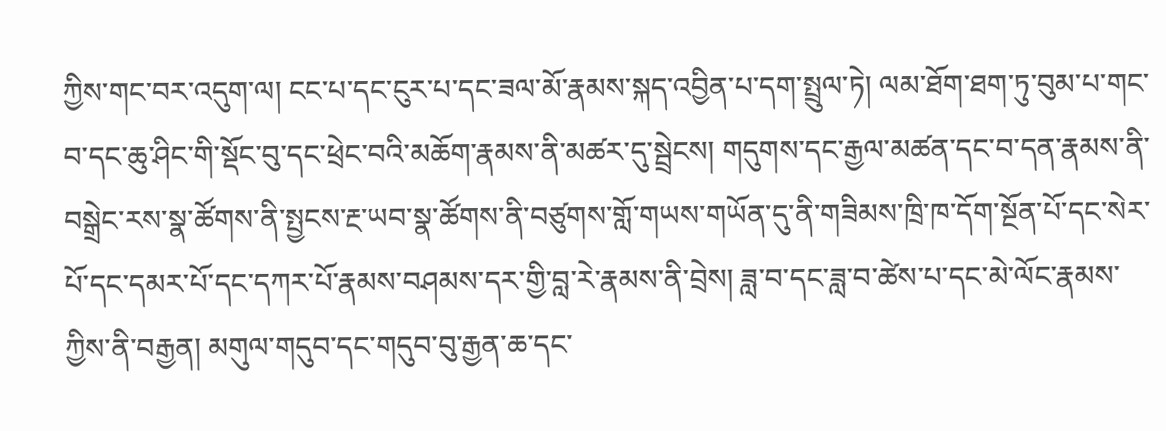ཀྱིས་གང་བར་འདུག་ལ། ངང་པ་དང་ངུར་པ་དང་ཟལ་མོ་རྣམས་སྐད་འབྱིན་པ་དག་སྤྲུལ་ཏེ། ལམ་ཐོག་ཐག་ཏུ་བུམ་པ་གང་བ་དང་ཆུ་ཤིང་གི་སྡོང་བུ་དང་ཕྲེང་བའི་མཆོག་རྣམས་ནི་མཚར་དུ་སྦྲེངས། གདུགས་དང་རྒྱལ་མཚན་དང་བ་དན་རྣམས་ནི་བསྒྲེང་རས་སྣ་ཚོགས་ནི་སྤྱངས་རྔ་ཡབ་སྣ་ཚོགས་ནི་བཙུགས་གློ་གཡས་གཡོན་དུ་ནི་གཟིམས་ཁྲི་ཁ་དོག་སྔོན་པོ་དང་སེར་པོ་དང་དམར་པོ་དང་དཀར་པོ་རྣམས་བཤམས་དར་གྱི་བླ་རེ་རྣམས་ནི་བྲེས། ཟླ་བ་དང་ཟླ་བ་ཚེས་པ་དང་མེ་ལོང་རྣམས་ཀྱིས་ནི་བརྒྱན། མགུལ་གདུབ་དང་གདུབ་བུ་རྒྱན་ཆ་དང་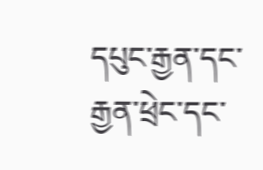དཔུང་རྒྱན་དང་རྒྱན་ཕྲེང་དང་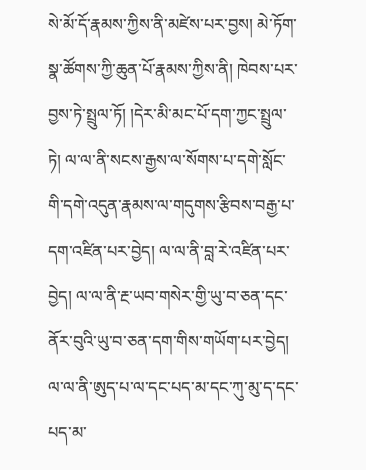སེ་མོ་དོ་རྣམས་ཀྱིས་ནི་མཛེས་པར་བྱས། མེ་ཏོག་སྣ་ཚོགས་ཀྱི་ཆུན་པོ་རྣམས་ཀྱིས་ནི། ཁེབས་པར་བྱས་ཏེ་སྤྲུལ་ཏོ། །དེར་མི་མང་པོ་དག་ཀྱང་སྤྲུལ་ཏེ། ལ་ལ་ནི་སངས་རྒྱས་ལ་སོགས་པ་དགེ་སློང་གི་དགེ་འདུན་རྣམས་ལ་གདུགས་རྩིབས་བརྒྱ་པ་དག་འཛིན་པར་བྱེད། ལ་ལ་ནི་བླ་རེ་འཛིན་པར་བྱེད། ལ་ལ་ནི་རྔ་ཡབ་གསེར་གྱི་ཡུ་བ་ཅན་དང་ནོར་བུའི་ཡུ་བ་ཅན་དག་གིས་གཡོག་པར་བྱེད། ལ་ལ་ནི་ཨུད་པ་ལ་དང་པད་མ་དང་ཀུ་མུ་ད་དང་པད་མ་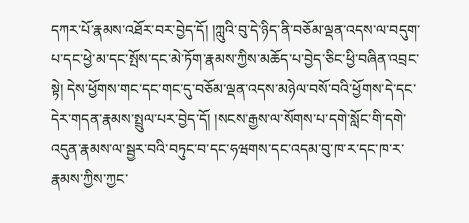དཀར་པོ་རྣམས་འཐོར་བར་བྱེད་དོ། །ཀླུའི་བུ་དེ་ཉིད་ནི་བཅོམ་ལྡན་འདས་ལ་བདུག་པ་དང་ཕྱེ་མ་དང་སྤོས་དང་མེ་ཏོག་རྣམས་ཀྱིས་མཆོད་པ་བྱེད་ཅིང་ཕྱི་བཞིན་འབྲང་སྟེ། དེས་ཕྱོགས་གང་དང་གང་དུ་བཅོམ་ལྡན་འདས་མཉེལ་བསོ་བའི་ཕྱོགས་དེ་དང་དེར་གདན་རྣམས་སྤྲུལ་པར་བྱེད་དོ། །སངས་རྒྱས་ལ་སོགས་པ་དགེ་སློང་གི་དགེ་འདུན་རྣམས་ལ་སྦྱར་བའི་བཏུང་བ་དང་ཧཝགས་དང་འདམ་བུ་ཁ་ར་དང་ཁ་ར་རྣམས་ཀྱིས་ཀྱང་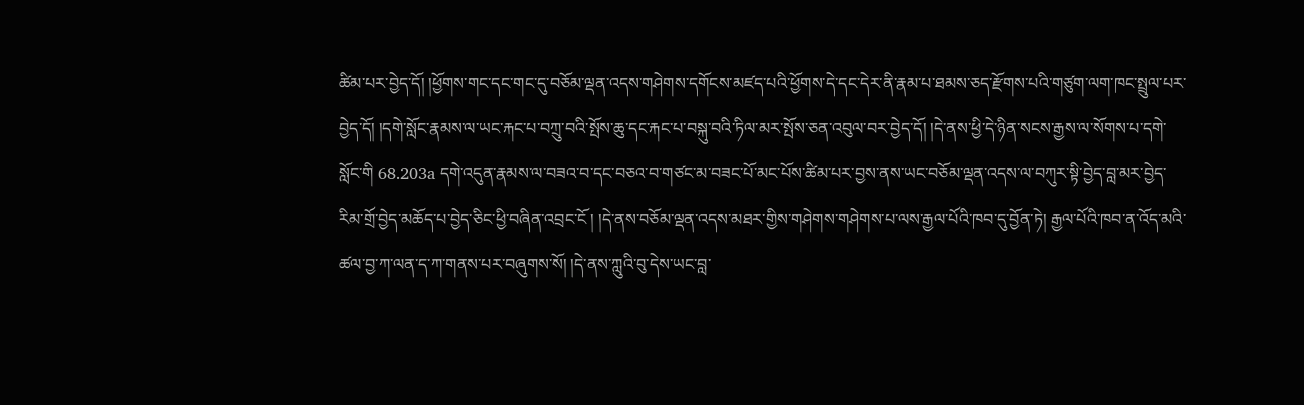ཚིམ་པར་བྱེད་དོ། །ཕྱོགས་གང་དང་གང་དུ་བཅོམ་ལྡན་འདས་གཤེགས་དགོངས་མཛད་པའི་ཕྱོགས་དེ་དང་དེར་ནི་རྣམ་པ་ཐམས་ཅད་རྫོགས་པའི་གཙུག་ལག་ཁང་སྤྲུལ་པར་བྱེད་དོ། །དགེ་སློང་རྣམས་ལ་ཡང་རྐང་པ་བཀྲུ་བའི་སྤོས་ཆུ་དང་རྐང་པ་བསྐུ་བའི་ཏིལ་མར་སྤོས་ཅན་འབུལ་བར་བྱེད་དོ། །དེ་ནས་ཕྱི་དེ་ཉིན་སངས་རྒྱས་ལ་སོགས་པ་དགེ་སློང་གི 68.203a དགེ་འདུན་རྣམས་ལ་བཟའ་བ་དང་བཅའ་བ་གཙང་མ་བཟང་པོ་མང་པོས་ཚིམ་པར་བྱས་ནས་ཡང་བཅོམ་ལྡན་འདས་ལ་བཀུར་སྟི་བྱེད་བླ་མར་བྱེད་རིམ་གྲོ་བྱེད་མཆོད་པ་བྱེད་ཅིང་ཕྱི་བཞིན་འབྲང་ངོ ། །དེ་ནས་བཅོམ་ལྡན་འདས་མཐར་གྱིས་གཤེགས་གཤེགས་པ་ལས་རྒྱལ་པོའི་ཁབ་དུ་བྱོན་ཏེ། རྒྱལ་པོའི་ཁབ་ན་འོད་མའི་ཚལ་བྱ་ཀ་ལན་ད་ཀ་གནས་པར་བཞུགས་སོ། །དེ་ནས་ཀླུའི་བུ་དེས་ཡང་བླ་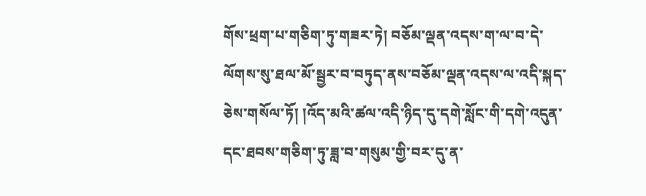གོས་ཕྲག་པ་གཅིག་ཏུ་གཟར་ཏེ། བཅོམ་ལྡན་འདས་ག་ལ་བ་དེ་ལོགས་སུ་ཐལ་མོ་སྦྱར་བ་བཏུད་ནས་བཅོམ་ལྡན་འདས་ལ་འདི་སྐད་ཅེས་གསོལ་ཏོ། །འོད་མའི་ཚལ་འདི་ཉིད་དུ་དགེ་སློང་གི་དགེ་འདུན་དང་ཐབས་གཅིག་ཏུ་ཟླ་བ་གསུམ་གྱི་བར་དུ་ན་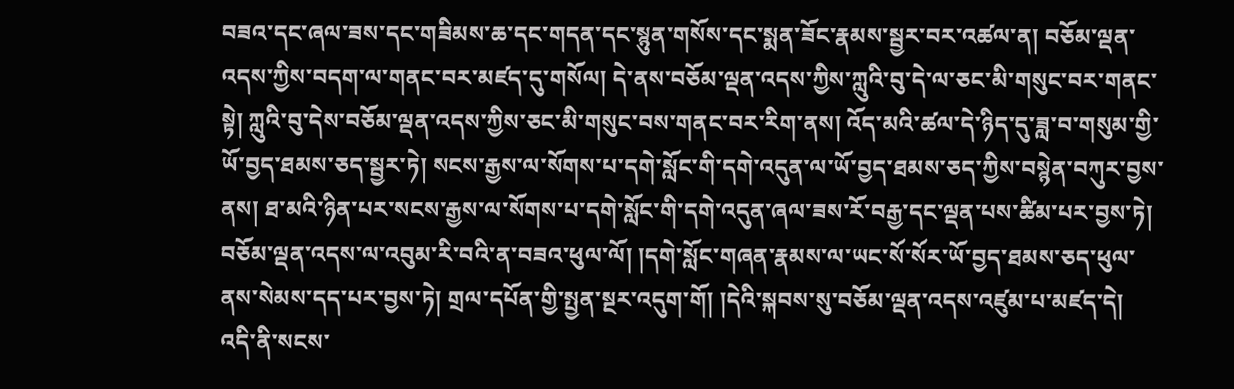བཟའ་དང་ཞལ་ཟས་དང་གཟིམས་ཆ་དང་གདན་དང་སྙུན་གསོས་དང་སྨན་ཟོང་རྣམས་སྦྱར་བར་འཚལ་ན། བཅོམ་ལྡན་འདས་ཀྱིས་བདག་ལ་གནང་བར་མཛད་དུ་གསོལ། དེ་ནས་བཅོམ་ལྡན་འདས་ཀྱིས་ཀླུའི་བུ་དེ་ལ་ཅང་མི་གསུང་བར་གནང་སྟེ། ཀླུའི་བུ་དེས་བཅོམ་ལྡན་འདས་ཀྱིས་ཅང་མི་གསུང་བས་གནང་བར་རིག་ནས། འོད་མའི་ཚལ་དེ་ཉིད་དུ་ཟླ་བ་གསུམ་གྱི་ཡོ་བྱད་ཐམས་ཅད་སྦྱར་ཏེ། སངས་རྒྱས་ལ་སོགས་པ་དགེ་སློང་གི་དགེ་འདུན་ལ་ཡོ་བྱད་ཐམས་ཅད་ཀྱིས་བསྙེན་བཀུར་བྱས་ནས། ཐ་མའི་ཉིན་པར་སངས་རྒྱས་ལ་སོགས་པ་དགེ་སློང་གི་དགེ་འདུན་ཞལ་ཟས་རོ་བརྒྱ་དང་ལྡན་པས་ཚིམ་པར་བྱས་ཏེ། བཅོམ་ལྡན་འདས་ལ་འབུམ་རི་བའི་ན་བཟའ་ཕུལ་ལོ། །དགེ་སློང་གཞན་རྣམས་ལ་ཡང་སོ་སོར་ཡོ་བྱད་ཐམས་ཅད་ཕུལ་ནས་སེམས་དད་པར་བྱས་ཏེ། གྲལ་དཔོན་གྱི་སྤྱན་སྔར་འདུག་གོ། །དེའི་སྐབས་སུ་བཅོམ་ལྡན་འདས་འཛུམ་པ་མཛད་དེ། འདི་ནི་སངས་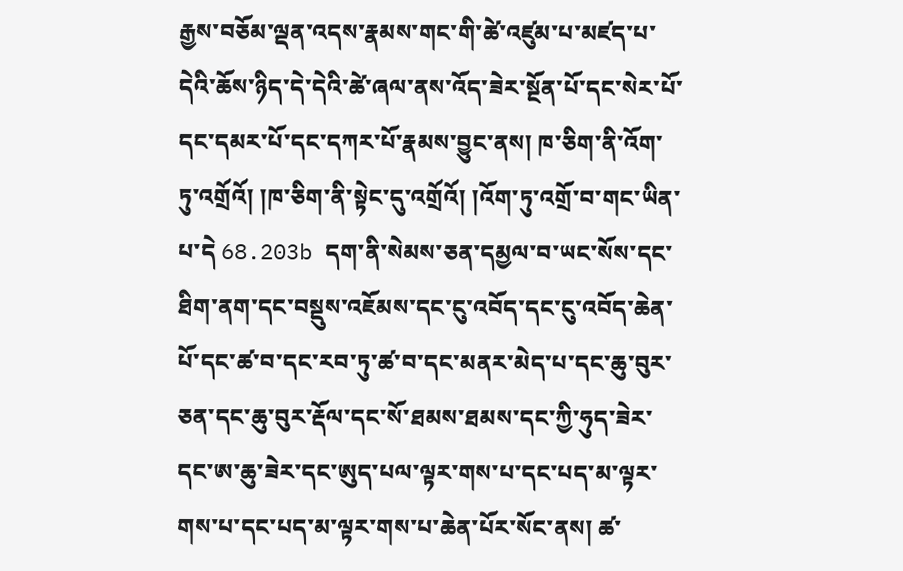རྒྱས་བཅོམ་ལྡན་འདས་རྣམས་གང་གི་ཚེ་འཛུམ་པ་མཛད་པ་དེའི་ཆོས་ཉིད་དེ་དེའི་ཚེ་ཞལ་ནས་འོད་ཟེར་སྔོན་པོ་དང་སེར་པོ་དང་དམར་པོ་དང་དཀར་པོ་རྣམས་བྱུང་ནས། ཁ་ཅིག་ནི་འོག་ཏུ་འགྲོའོ། །ཁ་ཅིག་ནི་སྟེང་དུ་འགྲོའོ། །འོག་ཏུ་འགྲོ་བ་གང་ཡིན་པ་དེ 68.203b དག་ནི་སེམས་ཅན་དམྱལ་བ་ཡང་སོས་དང་ཐིག་ནག་དང་བསྡུས་འཇོམས་དང་ངུ་འབོད་དང་ངུ་འབོད་ཆེན་པོ་དང་ཚ་བ་དང་རབ་ཏུ་ཚ་བ་དང་མནར་མེད་པ་དང་ཆུ་བུར་ཅན་དང་ཆུ་བུར་རྡོལ་དང་སོ་ཐམས་ཐམས་དང་ཀྱི་ཧུད་ཟེར་དང་ཨ་ཆུ་ཟེར་དང་ཨུད་པལ་ལྟར་གས་པ་དང་པད་མ་ལྟར་གས་པ་དང་པད་མ་ལྟར་གས་པ་ཆེན་པོར་སོང་ནས། ཚ་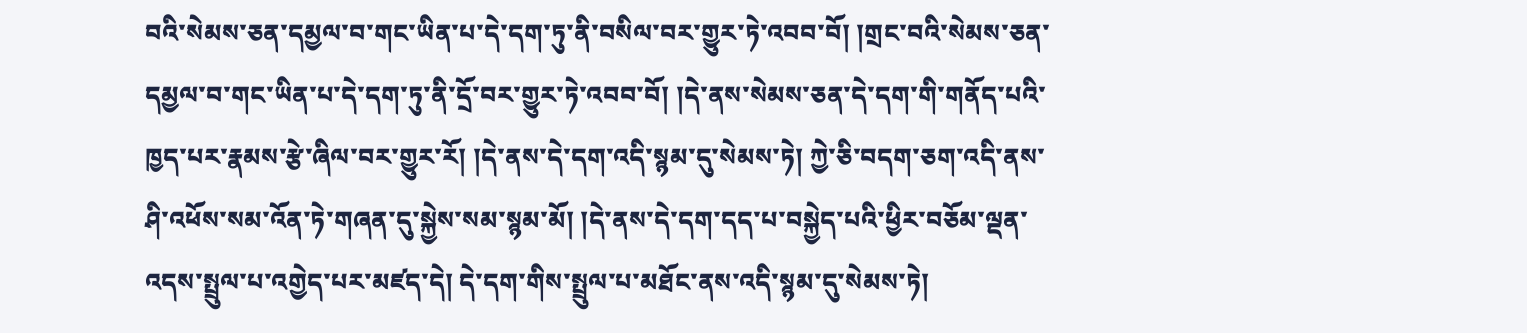བའི་སེམས་ཅན་དམྱལ་བ་གང་ཡིན་པ་དེ་དག་ཏུ་ནི་བསིལ་བར་གྱུར་ཏེ་འབབ་བོ། །གྲང་བའི་སེམས་ཅན་དམྱལ་བ་གང་ཡིན་པ་དེ་དག་ཏུ་ནི་དྲོ་བར་གྱུར་ཏེ་འབབ་བོ། །དེ་ནས་སེམས་ཅན་དེ་དག་གི་གནོད་པའི་ཁྱད་པར་རྣམས་རྩེ་ཞིལ་བར་གྱུར་རོ། །དེ་ནས་དེ་དག་འདི་སྙམ་དུ་སེམས་ཏེ། ཀྱེ་ཅི་བདག་ཅག་འདི་ནས་ཤི་འཕོས་སམ་འོན་ཏེ་གཞན་དུ་སྐྱེས་སམ་སྙམ་མོ། །དེ་ནས་དེ་དག་དད་པ་བསྐྱེད་པའི་ཕྱིར་བཅོམ་ལྡན་འདས་སྤྲུལ་པ་འགྱེད་པར་མཛད་དེ། དེ་དག་གིས་སྤྲུལ་པ་མཐོང་ནས་འདི་སྙམ་དུ་སེམས་ཏེ།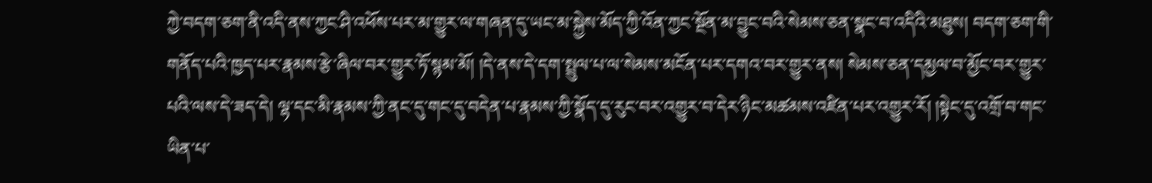ཀྱེ་བདག་ཅག་ནི་འདི་ནས་ཀྱང་ཤི་འཕོས་པར་མ་གྱུར་ལ་གཞན་དུ་ཡང་མ་སྐྱེས་མོད་ཀྱི་འོན་ཀྱང་སྔོན་མ་བྱུང་བའི་སེམས་ཅན་སྣང་བ་འདིའི་མཐུས། བདག་ཅག་གི་གནོད་པའི་ཁྱད་པར་རྣམས་རྩེ་ཞིལ་བར་གྱུར་ཏོ་སྙམ་མོ། །དེ་ནས་དེ་དག་སྤྲུལ་པ་ལ་སེམས་མངོན་པར་དགའ་བར་གྱུར་ནས། སེམས་ཅན་དམྱལ་བ་མྱོང་བར་གྱུར་པའི་ལས་དེ་ཟད་དེ། ལྷ་དང་མི་རྣམས་ཀྱི་ནང་དུ་གང་དུ་བདེན་པ་རྣམས་ཀྱི་སྣོད་དུ་རུང་བར་འགྱུར་བ་དེར་ཉིང་མཚམས་འཛིན་པར་འགྱུར་རོ། །སྟེང་དུ་འགྲོ་བ་གང་ཡིན་པ་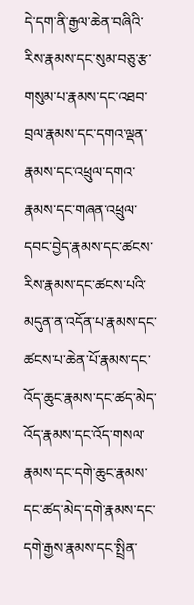དེ་དག་ནི་རྒྱལ་ཆེན་བཞིའི་རིས་རྣམས་དང་སུམ་བཅུ་རྩ་གསུམ་པ་རྣམས་དང་འཐབ་བྲལ་རྣམས་དང་དགའ་ལྡན་རྣམས་དང་འཕྲུལ་དགའ་རྣམས་དང་གཞན་འཕྲུལ་དབང་བྱེད་རྣམས་དང་ཚངས་རིས་རྣམས་དང་ཚངས་པའི་མདུན་ན་འདོན་པ་རྣམས་དང་ཚངས་པ་ཆེན་པོ་རྣམས་དང་འོད་ཆུང་རྣམས་དང་ཚད་མེད་འོད་རྣམས་དང་འོད་གསལ་རྣམས་དང་དགེ་ཆུང་རྣམས་དང་ཚད་མེད་དགེ་རྣམས་དང་དགེ་རྒྱས་རྣམས་དང་སྤྲིན་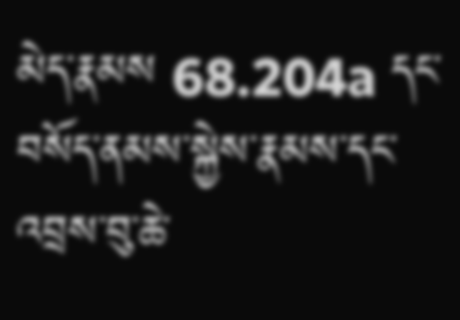མེད་རྣམས 68.204a དང་བསོད་ནམས་སྐྱེས་རྣམས་དང་འབྲས་བུ་ཆེ་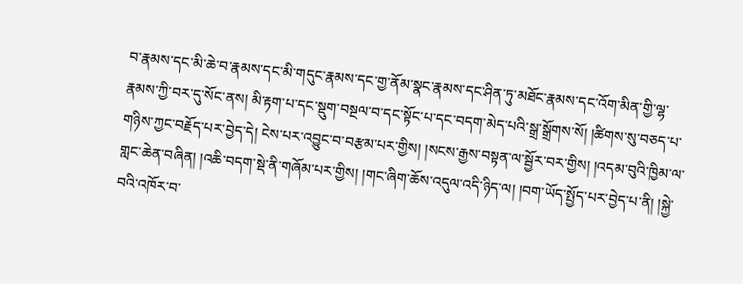བ་རྣམས་དང་མི་ཆེ་བ་རྣམས་དང་མི་གདུང་རྣམས་དང་གྱ་ནོམ་སྣང་རྣམས་དང་ཤིན་ཏུ་མཐོང་རྣམས་དང་འོག་མིན་གྱི་ལྷ་རྣམས་ཀྱི་བར་དུ་སོང་ནས། མི་རྟག་པ་དང་སྡུག་བསྔལ་བ་དང་སྟོང་པ་དང་བདག་མེད་པའི་སྒྲ་སྒྲོགས་སོ། །ཚིགས་སུ་བཅད་པ་གཉིས་ཀྱང་བརྗོད་པར་བྱེད་དེ། ངེས་པར་འབྱུང་བ་བརྩམ་པར་གྱིས། །སངས་རྒྱས་བསྟན་ལ་སྦྱོར་བར་གྱིས། །འདམ་བུའི་ཁྱིམ་ལ་གླང་ཆེན་བཞིན། །འཆི་བདག་སྡེ་ནི་གཞོམ་པར་གྱིས། །གང་ཞིག་ཆོས་འདུལ་འདི་ཉིད་ལ། །བག་ཡོད་སྤྱོད་པར་བྱེད་པ་ནི། །སྐྱེ་བའི་འཁོར་བ་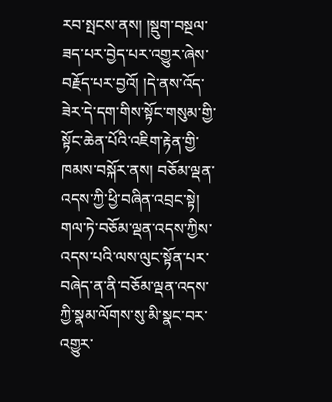རབ་སྤངས་ནས། །སྡུག་བསྔལ་ཟད་པར་བྱེད་པར་འགྱུར་ཞེས་བརྗོད་པར་བྱའོ། །དེ་ནས་འོད་ཟེར་དེ་དག་གིས་སྟོང་གསུམ་གྱི་སྟོང་ཆེན་པོའི་འཇིག་རྟེན་གྱི་ཁམས་བསྐོར་ནས། བཅོམ་ལྡན་འདས་ཀྱི་ཕྱི་བཞིན་འབྲང་སྟེ། གལ་ཏེ་བཅོམ་ལྡན་འདས་ཀྱིས་འདས་པའི་ལས་ལུང་སྟོན་པར་བཞེད་ན་ནི་བཅོམ་ལྡན་འདས་ཀྱི་སྣམ་ལོགས་སུ་མི་སྣང་བར་འགྱུར་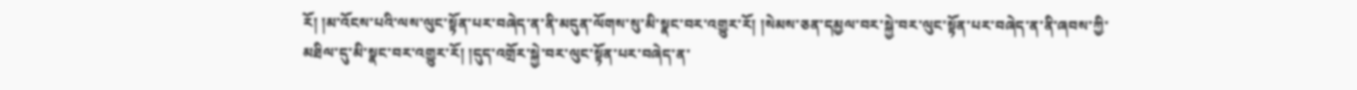རོ། །མ་འོངས་པའི་ལས་ལུང་སྟོན་པར་བཞེད་ན་ནི་མདུན་ལོགས་སུ་མི་སྣང་བར་འགྱུར་རོ། །སེམས་ཅན་དམྱལ་བར་སྐྱེ་བར་ལུང་སྟོན་པར་བཞེད་ན་ནི་ཞབས་ཀྱི་མཐིལ་དུ་མི་སྣང་བར་འགྱུར་རོ། །དུད་འགྲོར་སྐྱེ་བར་ལུང་སྟོན་པར་བཞེད་ན་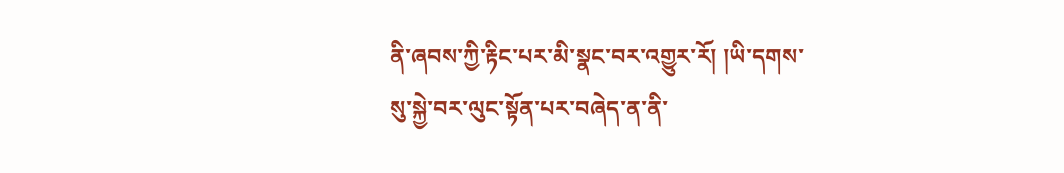ནི་ཞབས་ཀྱི་རྟིང་པར་མི་སྣང་བར་འགྱུར་རོ། །ཡི་དགས་སུ་སྐྱེ་བར་ལུང་སྟོན་པར་བཞེད་ན་ནི་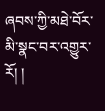ཞབས་ཀྱི་མཐེ་བོར་མི་སྣང་བར་འགྱུར་རོ། །